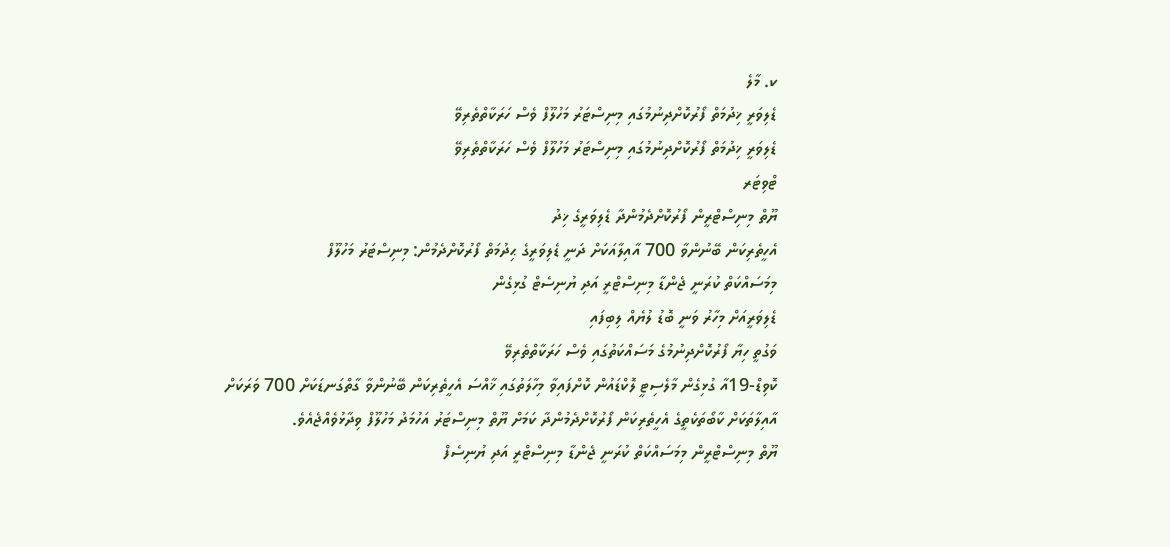ކ. މާލެ
ޑެލިވަރީ ޚިދުމަތް ފޯރުކޮށްދިނުމުގައި މިނިސްޓަރު މަހުލޫފް ވެސް ހަރަކާތްތެރިވޭ
ޑެލިވަރީ ޚިދުމަތް ފޯރުކޮށްދިނުމުގައި މިނިސްޓަރު މަހުލޫފް ވެސް ހަރަކާތްތެރިވޭ
ޓްވިޓަރ
ޔޫތް މިނިސްޓްރީން ފޯރުކޮށްދެމުންދާ ޑެލިވަރީގެ ޚިދު
އެހީތެރިކަން ބޭނުންވާ 700 އާއިލާއަކަށް ދަނީ ޑެލިވަރީގެ ޙިދުމަތް ފޯރުކޮށްދެމުން: މިނިސްޓަރު މަހުލޫފް
މިމަސައްކަތް ކުރަނީ ޖެންޑާ މިނިސްޓްރީ އަދި ޔުނިސެޓް ގުޅިގެން
ޑެލިވަރީއަށް މިހާރު ވަނީ ބޮޑު ލުޔެއް ލިބިފައި
ވަގުތީ ހިޔާ ފޯރުކޮށްދިނުމުގެ މަސައްކަތުގައި ވެސް ހަރަކާތްތެރިވޭ
ކޮވިޑް-19އާ ގުޅިގެން މާލެސިޓީ ލޮކްޑައުން ކޮށްފައިވާ މިހާލަތުގައި ޚާއްސަ އެހީތެރިކަން ބޭނުންވާ ގާތްގަނޑަކަށް 700 ވަރަކަށް އާއިލާތަކަށް ކާބޯތަކެތީގެ އެހީތެރިކަން ފޯރުކޮށްދެމުންދާ ކަމަށް ޔޫތް މިނިސްޓަރު އަހުމަދު މަހުލޫފް ވިދާޅުވެއްޖެއެވެ.
ޔޫތް މިނިސްޓްރީން މިމަސައްކަތް ކުރަނީ ޖެންޑާ މިނިސްޓްރީ އަދި ޔުނިސެފް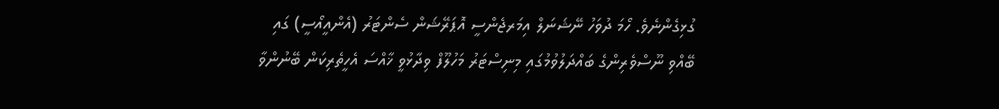ގުޅިގެންނެވެ. ހޯމަ ދުވަހު ނޭޝަނަލް އިމަރޖެންސީ އޮޕަރޭޝަން ސެންޓަރު (އެންއީއޯސީ) ގައި ބޭއްވި ނޫސްވެރިންގެ ބައްދަލުވުމުގައި މިނިސްޓަރު މަހުލޫފް ވިދާޅުވީ ޚާއްސަ އެހީތެރިކަން ބޭނުންވާ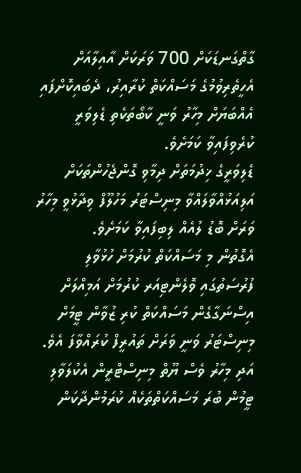ގާތްގަނޑަކަށް 700 ވަރަކަށް އާއިލާއަށް އެހީތެރިވުމުގެ މަސައްކަތް ކުރާއިރު، ދެބައިކޮށްފައި އެއްބަޔަށް މިހާރު ވަނީ ކާބޯތަކެތި ޑެލިވަރީ ކުރެވިފައިވާ ކަމަށެވެ.
ޑެލިވަރީގެ ޚިދުމަތަށް ދިމާވި ގޮންޖެހުންތަކަށް އަލިއަޅުއްވާލައްވާ މިނިސްޓަރު މަހުލޫފް ވިދާޅުވީ މިހާރު ވަރަށް ބޮޑު ލުއެއް ލިބިފައިވާ ކަމަށެވެ.
އެގޮތުން މި މަސައްކަތް ކުރުމަށް ހުޅުވާލި ފުރުސަތުގައި ވޮލެންޓިއަރ ކުރުމަށް އަމިއްލަށް އިސްނަގާގެން މަސައްކަތް ކުރި ޒުވާން ޓީމަށް މިނިސްޓަރު ވަނީ ވަރަށް ތައުރީފް ކުރައްވާފަ އެވެ. އަދި މިހާރު ވެސް ޔޫތް މިނިސްޓްރީން އެކުލަވާލި ޓީމުން ބުރަ މަސައްކަތްތަކެއް ކުރަމުންދާކަން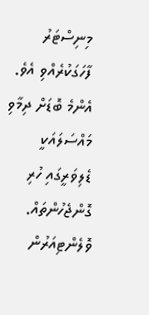މިނިސްޓަރު ފާހަގަކުރެއްވި އެވެ.
އެންމެ ބޮޑަށް ދިމާވި މައްސަލައަކީ ޑެލިވަރީގައި ހުރި ގޮންޖެހުންތައް. ވޮލެންޓިއަރުން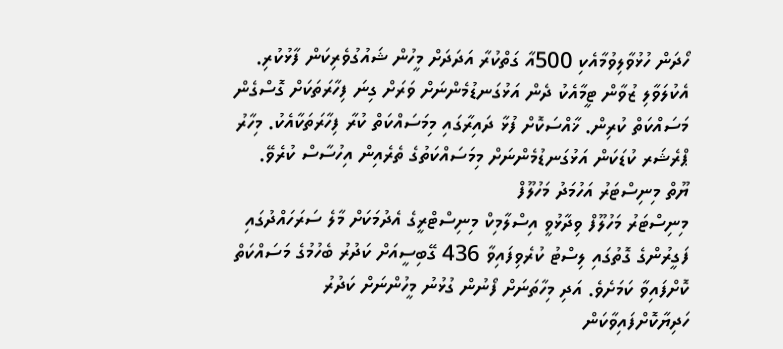ހޯދަން ހުޅުވާލިވުމާއެކި 500އާ ގަތްކުރާ އަދަދަށް މީހުން ޝައުގުވެރިކަން ފާޅުކުރި. އެކުލަވާލި ޒުވާން ޓީމާއެކު ދެން އަޅުގަނޑުމެންނަށް ވަރަށް ގިނަ ފިހާރަތަކަށް ގޮސްގެން މަސައްކަތް ކުރިން. ޚާއްސަކޮށް ފުޅާ ދައިރާގައި މިމަސައްކަތް ކުރާ ފިހާރަތަކާއެކު. މިހާރު ޕްރެޝަރ ކުޑަކަން އަޅުގަނޑުމެންނަށް މިމަސައްކަތުގެ ތެރެއިން އިހުސާސް ކުރެވޭ.
ޔޫތް މިނިސްޓަރު އަހުމަދު މަހުލޫފް
މިނިސްޓަރު މަހުލޫފް ވިދާޅުވީ އިސްލާމިކް މިނިސްޓްރީގެ އެދުމަކަށް މާލެ ސަރަހައްދުގައި ފަގީރުންގެ ގޮތުގައި ލިސްޓު ކުރެވިފައިވާ 436 ގޭބިސީއަށް ކަދުރު ބެހުމުގެ މަސައްކަތް ކޮށްފައިވާ ކަމަށެވެ. އަދި މިހާތަނަށް ފޯނުން ގުޅުނު މީހުންނަށް ކަދުރު ހަދިޔާކޮށްފައިވާކަން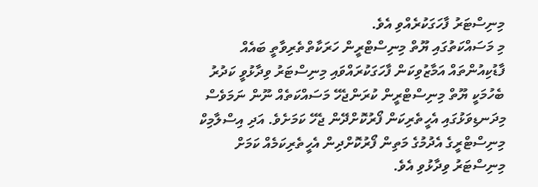މިނިސްޓަރު ފާހަގަކުރެއްވި އެވެ.
މި މަސައްކަތުގައި ޔޫތް މިނިސްޓްރީން ހަރަކާތްތެރިވާތީ ބައެއް ފާޑުކިއުންތައް އަމާޒުވިކަން ފާހަގަކުރައްވައި މިނިސްޓަރު ވިދާޅުވީ ކަދުރު ބެހުމަކީ ޔޫތް މިނިސްޓްރީން ކުރަންޖެހޭ މަސައްކަތެއް ނޫން ނަމަވެސް މިދަނޑިވަޅުގައި އެހީތެރިކަން ފޯރުކޮށްދޭން ޖެހޭ ކަމަށެވެ. އަދި އިސްލާމިކް މިނިސްޓްރީގެ އެދުމުގެ މަތިން ފޯރުކޮށްދިން އެހީތެރިކަމެއް ކަމަށް މިނިސްޓަރު ވިދާޅުވި އެވެ.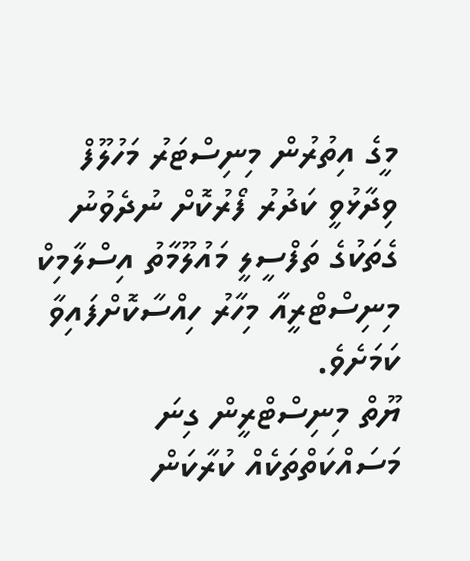މީގެ އިތުރުން މިނިސްޓަރު މަހުލޫފް ވިދާޅުވީ ކަދުރު ފޯރުކޮށް ނުދެވުނު ގެތަކުގެ ތަފްސީލީ މައުލޫމާތު އިސްލާމިކް މިނިސްޓްރީއާ މިހާރު ހިއްސާކޮށްފައިވާ ކަމަށެވެ.
ޔޫތް މިނިސްޓްރީން ގިނަ މަސައްކަތްތަކެއް ކުރާކަން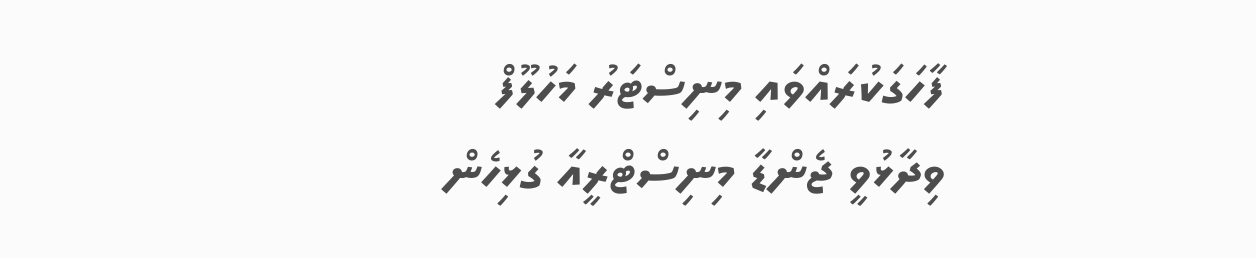ފާހަގަކުރައްވައި މިނިސްޓަރު މަހުލޫފް ވިދާޅުވީ ޖެންޑާ މިނިސްޓްރީއާ ގުޅިހެން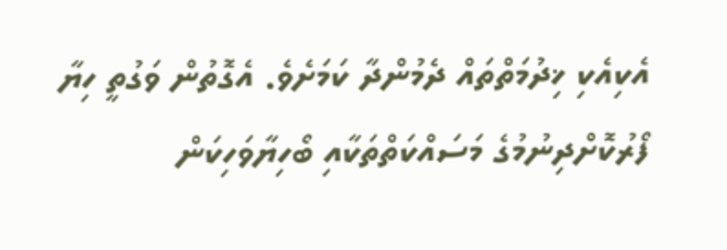އެކިއެކި ޚިދުމަތްތައް ދެމުންދާ ކަމަށެވެ. އެގޮތުން ވަގުތީ ހިޔާ ފޯރުކޮށްދިނުމުގެ މަސައްކަތްތަކާއި ބޯހިޔާވަހިކަން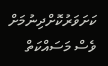ކަށަވަރުކޮށްދިނުމަށް ވެސް މަސައްކަތް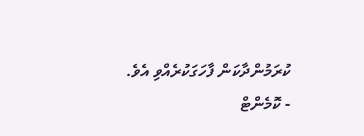ކުރަމުންދާކަން ފާހަގަކުރެއްވި އެވެ.
- ކޮމެންޓް